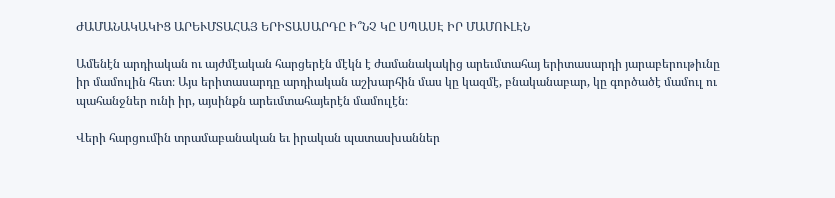ԺԱՄԱՆԱԿԱԿԻՑ ԱՐԵՒՄՏԱՀԱՅ ԵՐԻՏԱՍԱՐԴԸ Ի՞ՆՉ ԿԸ ՍՊԱՍԷ ԻՐ ՄԱՄՈՒԼԷՆ

Ամենէն արդիական ու այժմէական հարցերէն մէկն է ժամանակակից արեւմտահայ երիտասարդի յարաբերութիւնը իր մամուլին հետ։ Այս երիտասարդը արդիական աշխարհին մաս կը կազմէ, բնականաբար, կը գործածէ մամուլ ու պահանջներ ունի իր, այսինքն արեւմտահայերէն մամուլէն։

Վերի հարցումին տրամաբանական եւ իրական պատասխաններ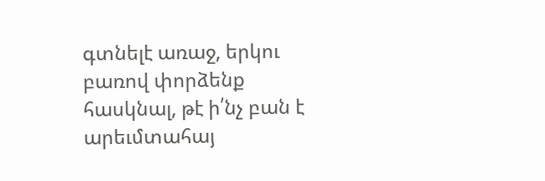գտնելէ առաջ, երկու բառով փորձենք հասկնալ, թէ ի՛նչ բան է արեւմտահայ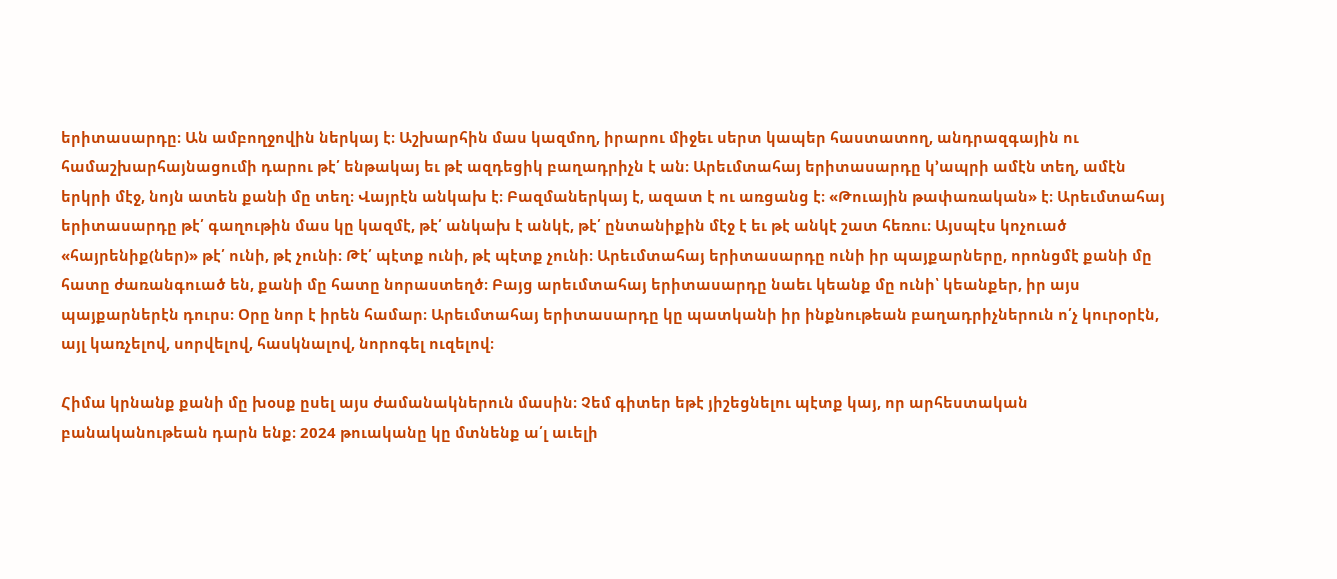երիտասարդը։ Ան ամբողջովին ներկայ է։ Աշխարհին մաս կազմող, իրարու միջեւ սերտ կապեր հաստատող, անդրազգային ու համաշխարհայնացումի դարու թէ՛ ենթակայ եւ թէ ազդեցիկ բաղադրիչն է ան։ Արեւմտահայ երիտասարդը կ՚ապրի ամէն տեղ, ամէն երկրի մէջ, նոյն ատեն քանի մը տեղ։ Վայրէն անկախ է։ Բազմաներկայ է, ազատ է ու առցանց է։ «Թուային թափառական» է։ Արեւմտահայ երիտասարդը թէ՛ գաղութին մաս կը կազմէ, թէ՛ անկախ է անկէ, թէ՛ ընտանիքին մէջ է եւ թէ անկէ շատ հեռու։ Այսպէս կոչուած «հայրենիք(ներ)» թէ՛ ունի, թէ չունի։ Թէ՛ պէտք ունի, թէ պէտք չունի։ Արեւմտահայ երիտասարդը ունի իր պայքարները, որոնցմէ քանի մը հատը ժառանգուած են, քանի մը հատը նորաստեղծ։ Բայց արեւմտահայ երիտասարդը նաեւ կեանք մը ունի՝ կեանքեր, իր այս պայքարներէն դուրս։ Օրը նոր է իրեն համար։ Արեւմտահայ երիտասարդը կը պատկանի իր ինքնութեան բաղադրիչներուն ո՛չ կուրօրէն, այլ կառչելով, սորվելով, հասկնալով, նորոգել ուզելով։

Հիմա կրնանք քանի մը խօսք ըսել այս ժամանակներուն մասին։ Չեմ գիտեր եթէ յիշեցնելու պէտք կայ, որ արհեստական բանականութեան դարն ենք։ 2024 թուականը կը մտնենք ա՛լ աւելի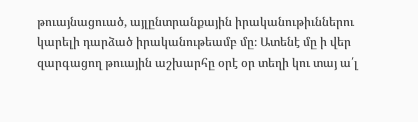թուայնացուած, այլընտրանքային իրականութիւններու կարելի դարձած իրականութեամբ մը։ Ատենէ մը ի վեր զարգացող թուային աշխարհը օրէ օր տեղի կու տայ ա՛լ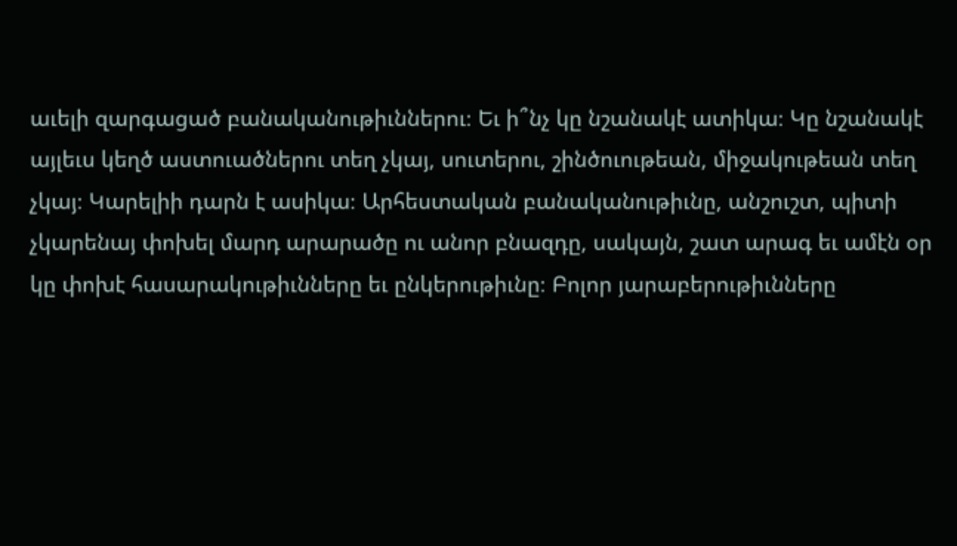աւելի զարգացած բանականութիւններու։ Եւ ի՞նչ կը նշանակէ ատիկա։ Կը նշանակէ այլեւս կեղծ աստուածներու տեղ չկայ, սուտերու, շինծուութեան, միջակութեան տեղ չկայ։ Կարելիի դարն է ասիկա։ Արհեստական բանականութիւնը, անշուշտ, պիտի չկարենայ փոխել մարդ արարածը ու անոր բնազդը, սակայն, շատ արագ եւ ամէն օր կը փոխէ հասարակութիւնները եւ ընկերութիւնը։ Բոլոր յարաբերութիւնները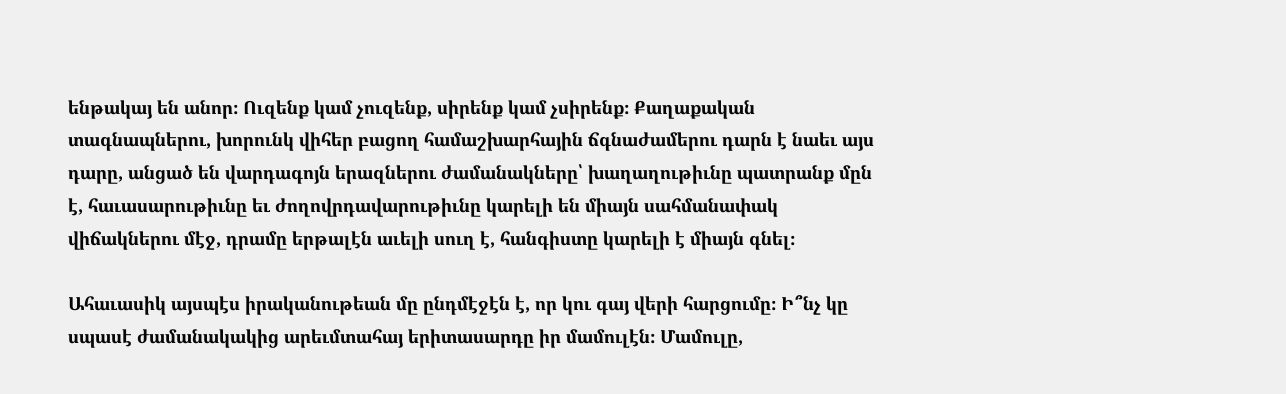ենթակայ են անոր։ Ուզենք կամ չուզենք, սիրենք կամ չսիրենք։ Քաղաքական տագնապներու, խորունկ վիհեր բացող համաշխարհային ճգնաժամերու դարն է նաեւ այս դարը, անցած են վարդագոյն երազներու ժամանակները՝ խաղաղութիւնը պատրանք մըն է, հաւասարութիւնը եւ ժողովրդավարութիւնը կարելի են միայն սահմանափակ վիճակներու մէջ, դրամը երթալէն աւելի սուղ է, հանգիստը կարելի է միայն գնել։

Ահաւասիկ այսպէս իրականութեան մը ընդմէջէն է, որ կու գայ վերի հարցումը։ Ի՞նչ կը սպասէ ժամանակակից արեւմտահայ երիտասարդը իր մամուլէն։ Մամուլը,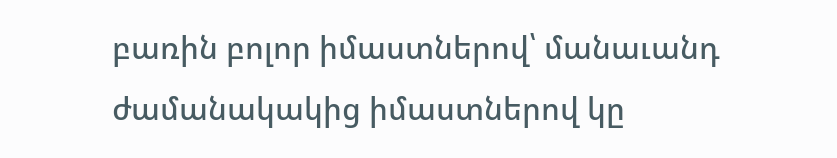բառին բոլոր իմաստներով՝ մանաւանդ ժամանակակից իմաստներով կը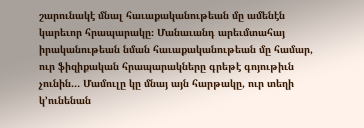շարունակէ մնալ հաւաքականութեան մը ամենէն կարեւոր հրապարակը։ Մանաւանդ արեւմտահայ իրականութեան նման հաւաքականութեան մը համար, ուր ֆիզիքական հրապարակները գրեթէ գոյութիւն չունին… Մամուլը կը մնայ այն հարթակը, ուր տեղի կ՚ունենան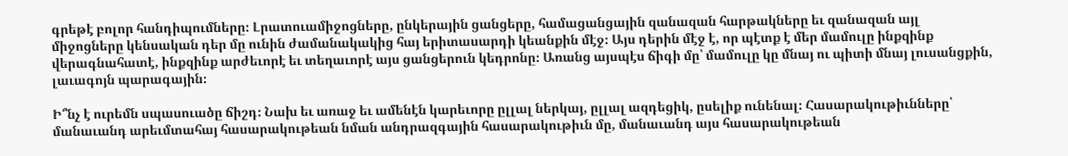գրեթէ բոլոր հանդիպումները։ Լրատուամիջոցները, ընկերային ցանցերը, համացանցային զանազան հարթակները եւ զանազան այլ միջոցները կենսական դեր մը ունին ժամանակակից հայ երիտասարդի կեանքին մէջ։ Այս դերին մէջ է, որ պէտք է մեր մամուլը ինքզինք վերագնահատէ, ինքզինք արժեւորէ եւ տեղաւորէ այս ցանցերուն կեդրոնը։ Առանց այսպէս ճիգի մը՝ մամուլը կը մնայ ու պիտի մնայ լուսանցքին, լաւագոյն պարագային։

Ի՞նչ է ուրեմն սպասուածը ճիշդ։ Նախ եւ առաջ եւ ամենէն կարեւորը ըլլալ ներկայ, ըլլալ ազդեցիկ, ըսելիք ունենալ։ Հասարակութիւնները՝ մանաւանդ արեւմտահայ հասարակութեան նման անդրազգային հասարակութիւն մը, մանաւանդ այս հասարակութեան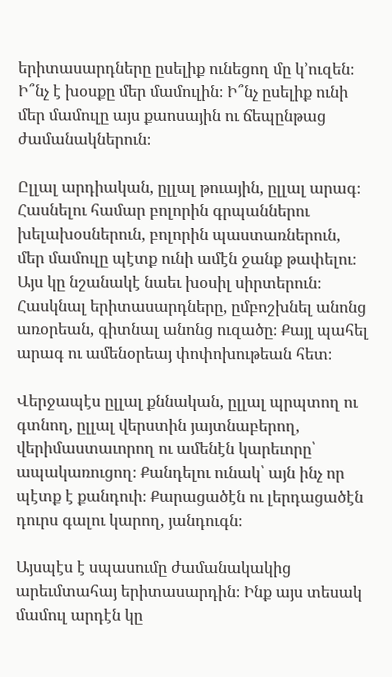երիտասարդները ըսելիք ունեցող մը կ՚ուզեն։ Ի՞նչ է խօսքը մեր մամուլին։ Ի՞նչ ըսելիք ունի մեր մամուլը այս քաոսային ու ճեպընթաց ժամանակներուն։

Ըլլալ արդիական, ըլլալ թուային, ըլլալ արագ։ Հասնելու համար բոլորին գրպաններու խելախօսներուն, բոլորին պաստառներուն, մեր մամուլը պէտք ունի ամէն ջանք թափելու։ Այս կը նշանակէ նաեւ խօսիլ սիրտերուն։ Հասկնալ երիտասարդները, ըմբոշխնել անոնց առօրեան, գիտնալ անոնց ուզածը։ Քայլ պահել արագ ու ամենօրեայ փոփոխութեան հետ։

Վերջապէս ըլլալ քննական, ըլլալ պրպտող ու գտնող, ըլլալ վերստին յայտնաբերող, վերիմաստաւորող ու ամենէն կարեւորը՝ ապակառուցող։ Քանդելու ունակ՝ այն ինչ որ պէտք է քանդուի։ Քարացածէն ու լերդացածէն դուրս գալու կարող, յանդուգն։

Այսպէս է սպասումը ժամանակակից արեւմտահայ երիտասարդին։ Ինք այս տեսակ մամուլ արդէն կը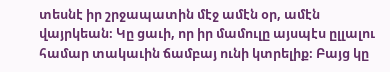տեսնէ իր շրջապատին մէջ ամէն օր, ամէն վայրկեան։ Կը ցաւի, որ իր մամուլը այսպէս ըլլալու համար տակաւին ճամբայ ունի կտրելիք։ Բայց կը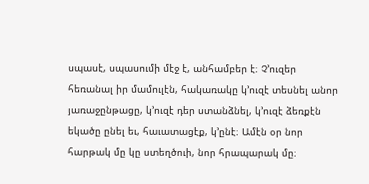սպասէ, սպասումի մէջ է, անհամբեր է։ Չ՚ուզեր հեռանալ իր մամուլէն, հակառակը կ՚ուզէ տեսնել անոր յառաջընթացը, կ՚ուզէ դեր ստանձնել, կ՚ուզէ ձեռքէն եկածը ընել եւ, հաւատացէք, կ՚ընէ։ Ամէն օր նոր հարթակ մը կը ստեղծուի, նոր հրապարակ մը։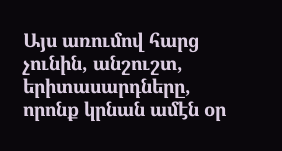Այս առումով հարց չունին, անշուշտ, երիտասարդները, որոնք կրնան ամէն օր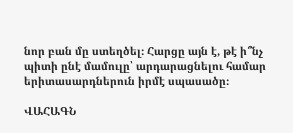նոր բան մը ստեղծել։ Հարցը այն է, թէ ի՞նչ պիտի ընէ մամուլը՝ արդարացնելու համար երիտասարդներուն իրմէ սպասածը։

ՎԱՀԱԳՆ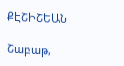ՔԷՇԻՇԵԱՆ

Շաբաթ,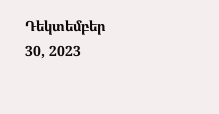Դեկտեմբեր 30, 2023